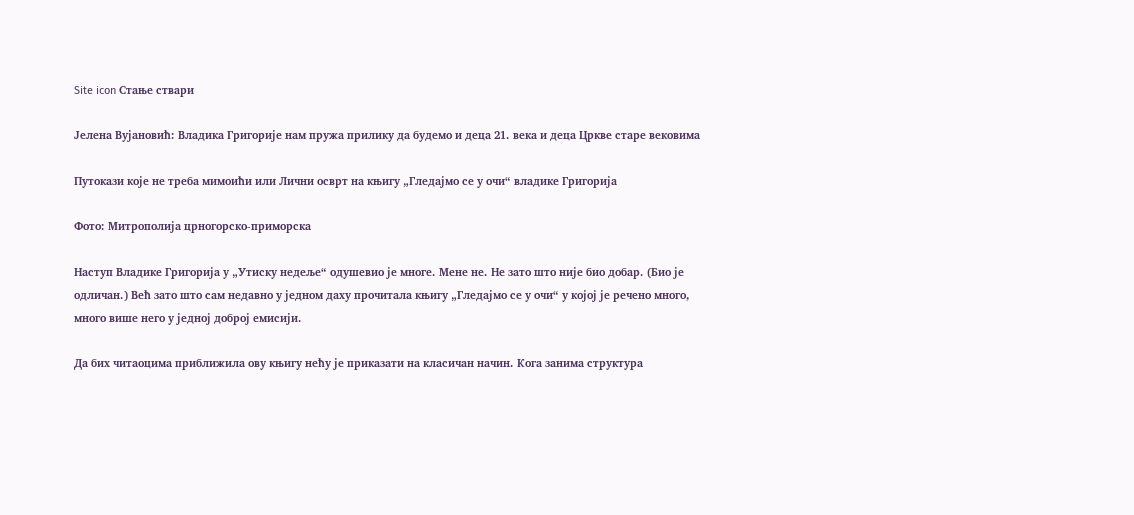Site icon Стање ствари

Јелена Вујановић: Владика Григорије нам пружа прилику да будемо и деца 21. века и деца Цркве старе вековима

Путокази које не треба мимоићи или Лични осврт на књигу „Гледајмо се у очи“ владике Григорија

Фото: Митрополија црногорско-приморска

Наступ Владике Григорија у „Утиску недеље“ одушевио је многе. Мене не. Не зато што није био добар. (Био је одличан.) Већ зато што сам недавно у једном даху прочитала књигу „Гледајмо се у очи“ у којој је речено много, много више него у једној доброј емисији.

Да бих читаоцима приближила ову књигу нећу је приказати на класичан начин. Кога занима структура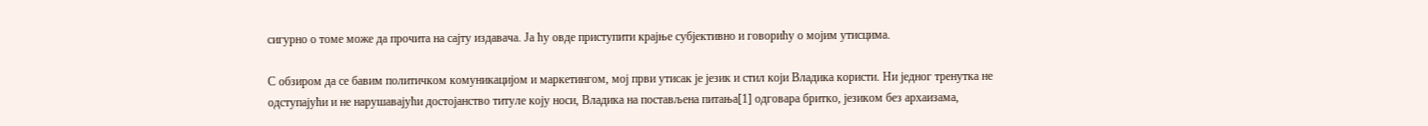сигурно о томе може да прочита на сајту издавача. Ја ћу овде приступити крајње субјективно и говорићу о мојим утисцима.

С обзиром да се бавим политичком комуникацијом и маркетингом, мој први утисак је језик и стил који Владика користи. Ни једног тренутка не одступајући и не нарушавајући достојанство титуле коју носи, Владика на постављена питања[1] одговара бритко, језиком без архаизама,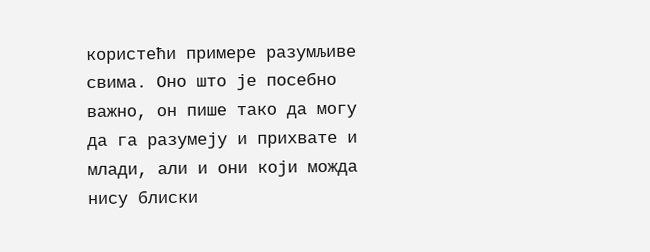користећи примере разумљиве свима. Оно што је посебно важно, он пише тако да могу да га разумеју и прихвате и млади, али и они који можда нису блиски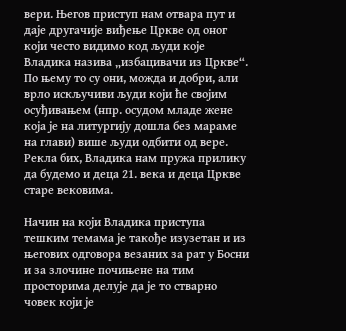вери. Његов приступ нам отвара пут и даје другачије виђење Цркве од оног који често видимо код људи које Владика назива „избацивачи из Цркве“. По њему то су они, можда и добри, али врло искључиви људи који ће својим осуђивањем (нпр. осудом младе жене која је на литургију дошла без мараме на глави) више људи одбити од вере. Рекла бих, Владика нам пружа прилику да будемо и деца 21. века и деца Цркве старе вековима.

Начин на који Владика приступа тешким темама је такође изузетан и из његових одговора везаних за рат у Босни и за злочине почињене на тим просторима делује да је то стварно човек који је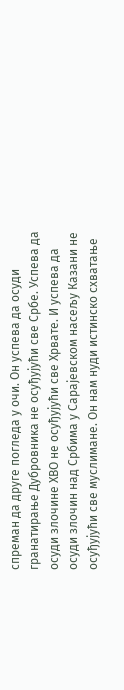спреман да друге погледа у очи. Он успева да осуди гранатирање Дубровника не осуђујући све Србе. Успева да осуди злочине ХВО не осуђујући све Хрвате. И успева да осуди злочин над Србима у Сарајевском насељу Казани не осуђујући све муслимане. Он нам нуди истинско схватање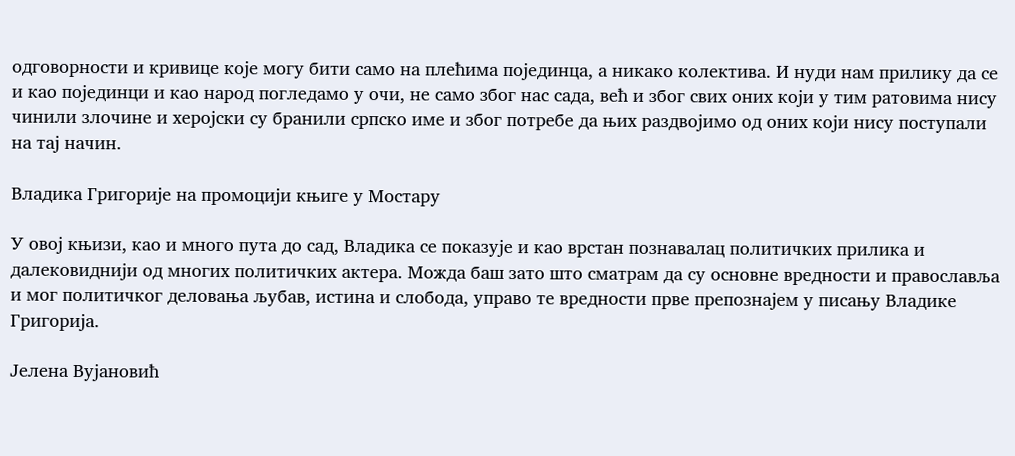одговорности и кривице које могу бити само на плећима појединца, а никако колектива. И нуди нам прилику да се и као појединци и као народ погледамо у очи, не само због нас сада, већ и због свих оних који у тим ратовима нису чинили злочине и херојски су бранили српско име и због потребе да њих раздвојимо од оних који нису поступали на тај начин.

Владика Григорије на промоцији књиге у Мостару

У овој књизи, као и много пута до сад, Владика се показује и као врстан познавалац политичких прилика и далековиднији од многих политичких актера. Можда баш зато што сматрам да су основне вредности и православља и мог политичког деловања љубав, истина и слобода, управо те вредности прве препознајем у писању Владике Григорија.

Јелена Вујановић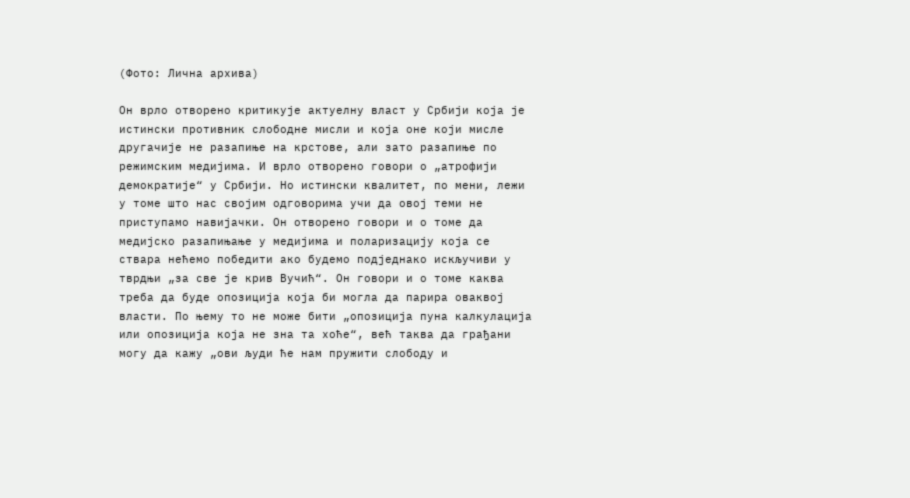(Фото: Лична архива)

Он врло отворено критикује актуелну власт у Србији која је истински противник слободне мисли и која оне који мисле другачије не разапиње на крстове, али зато разапиње по режимским медијима. И врло отворено говори о „атрофији демократије“ у Србији. Но истински квалитет, по мени, лежи у томе што нас својим одговорима учи да овој теми не приступамо навијачки. Он отворено говори и о томе да медијско разапињање у медијима и поларизацију која се ствара нећемо победити ако будемо подједнако искључиви у тврдњи „за све је крив Вучић“. Он говори и о томе каква треба да буде опозиција која би могла да парира оваквој власти. По њему то не може бити „опозиција пуна калкулација или опозиција која не зна та хоће“, већ таква да грађани могу да кажу „ови људи ће нам пружити слободу и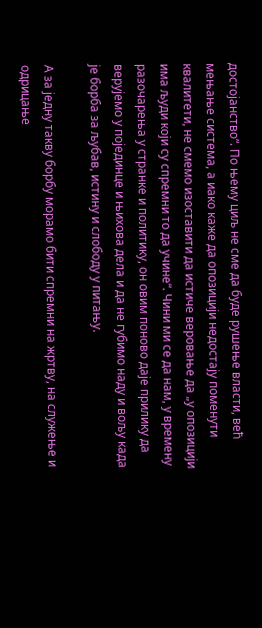достојанство“. По њему циљ не сме да буде рушење власти, већ мењање система, а иако каже да опозицији недостају поменути квалитети, не смемо изоставити да истиче веровање да „у опозицији има људи који су спремни то да учине“. Чини ми се да нам, у времену разочарења у странке и политику, он овим поново даје прилику да верујемо у појединце и њихова дела и да не губимо наду и вољу када је борба за љубав, истину и слободу у питању.

А за једну такву борбу морамо бити спремни на жртву, на служење и одрицање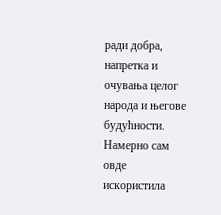ради добра, напретка и очувања целог народа и његове будућности. Намерно сам овде искористила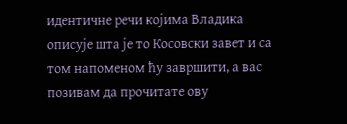идентичне речи којима Владика описује шта је то Косовски завет и са том напоменом ћу завршити, а вас позивам да прочитате ову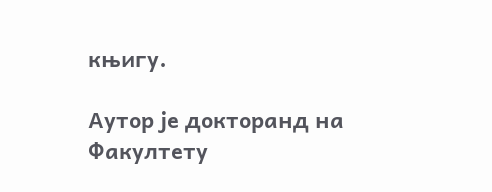књигу.

Аутор је докторанд на Факултету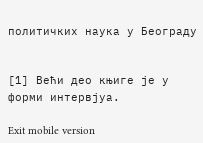политичких наука у Београду


[1] Већи део књиге је у форми интервјуа.

Exit mobile version